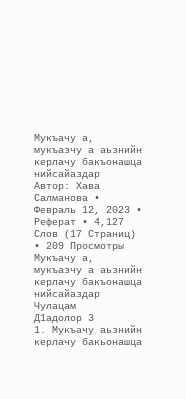Мукъачу а, мукъазчу а аьзнийн керлачу бакъонашца нийсайаздар
Автор: Хава Салманова • Февраль 12, 2023 • Реферат • 4,127 Слов (17 Страниц) • 209 Просмотры
Мукъачу а, мукъазчу а аьзнийн керлачу бакъонашца нийсайаздар
Чулацам
Д1адолор 3
1. Мукъачу аьзнийн керлачу бакьонашца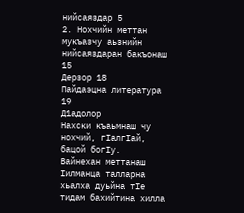нийсаяздар 5
2. Нохчийн меттан мукъазчу аьзнийн нийсаяздаран бакъонаш 15
Дерзор 18
Пайдаэцна литература 19
Д1адолор
Нахски къаьмнаш чу нохчий, гIалгIай, бацой богIу.
Вайнехан меттанаш Iилманца талларна хьалха дуьйна тIе тидам бахийтина хилла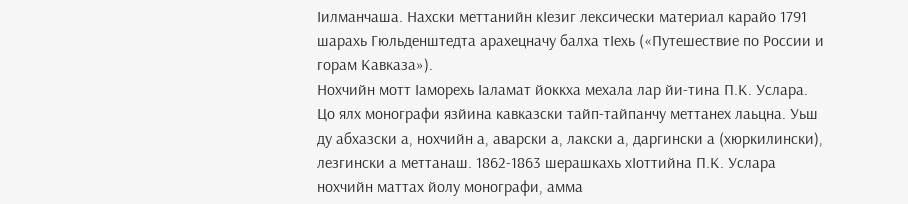Iилманчаша. Нахски меттанийн кIезиг лексически материал карайо 1791 шарахь Гюльденштедта арахецначу балха тIехь («Путешествие по России и горам Кавказа»).
Нохчийн мотт Iаморехь Iаламат йоккха мехала лар йи-тина П.К. Услара. Цо ялх монографи язйина кавказски тайп-тайпанчу меттанех лаьцна. Уьш ду абхазски а, нохчийн а, аварски а, лакски а, даргински а (хюркилински), лезгински а меттанаш. 1862-1863 шерашкахь хIоттийна П.К. Услара нохчийн маттах йолу монографи, амма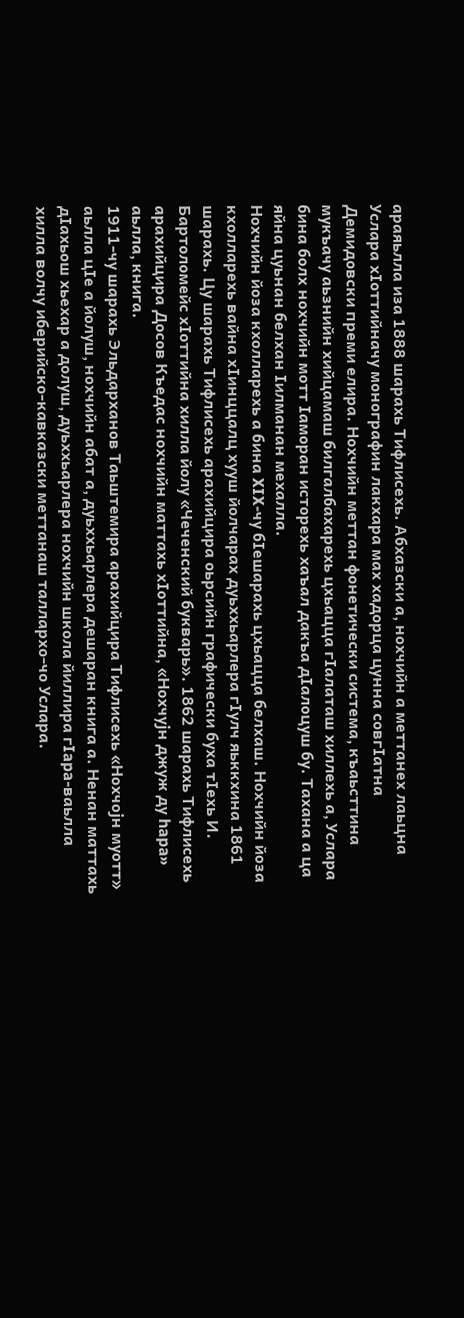араяьлла иза 1888 шарахь Тифлисехь. Абхазски а, нохчийн а меттанех лаьцна Услара хIоттийначу монографин лакхара мах хадорца цунна совгIатна Демидовски преми елира. Нохчийн меттан фонетически система, къаьсттина мукъачу аьзнийн хийцамаш билгалбахарехь цхьацца гIалаташ хиллехь а, Услара бина болх нохчийн мотт Iаморан исторехь хаъал дакъа дIалоцуш бу. Тахана а ца яйна цуьнан белхан Iилманан мехалла.
Нохчийн йоза кхолларехь а бина XIX-чу бIешарахь цхьацца белхаш. Нохчийн йоза кхолларехь вайна хIинццалц хууш йолчарах дуьххьарлера гIулч яьккхина 1861 шарахь. Цу шарахь Тифлисехь арахийцира оьрсийн графически буха тIехь И. Бартоломейс хIоттийна хилла йолу «Чеченский букварь». 1862 шарахь Тифлисехь арахийцира Досов Къедас нохчийн маттахь хIоттийна, «Нохчуjн джуж ду hapa» аьлла, книга.
1911-чу шарахь Эльдарханов Таьштемира арахийцира Тифлисехь «Нохчоjн муотт» аьлла цIе а йолуш, нохчийн абат а, дуьххьарлера дешаран книга а. Ненан маттахь дIахьош хьехар а долуш, дуьххьарлера нохчийн школа йиллира гIapa-ваьлла хилла волчу иберийско-кавказски меттанаш таллархо-чо Услара.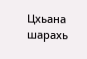Цхьана шарахь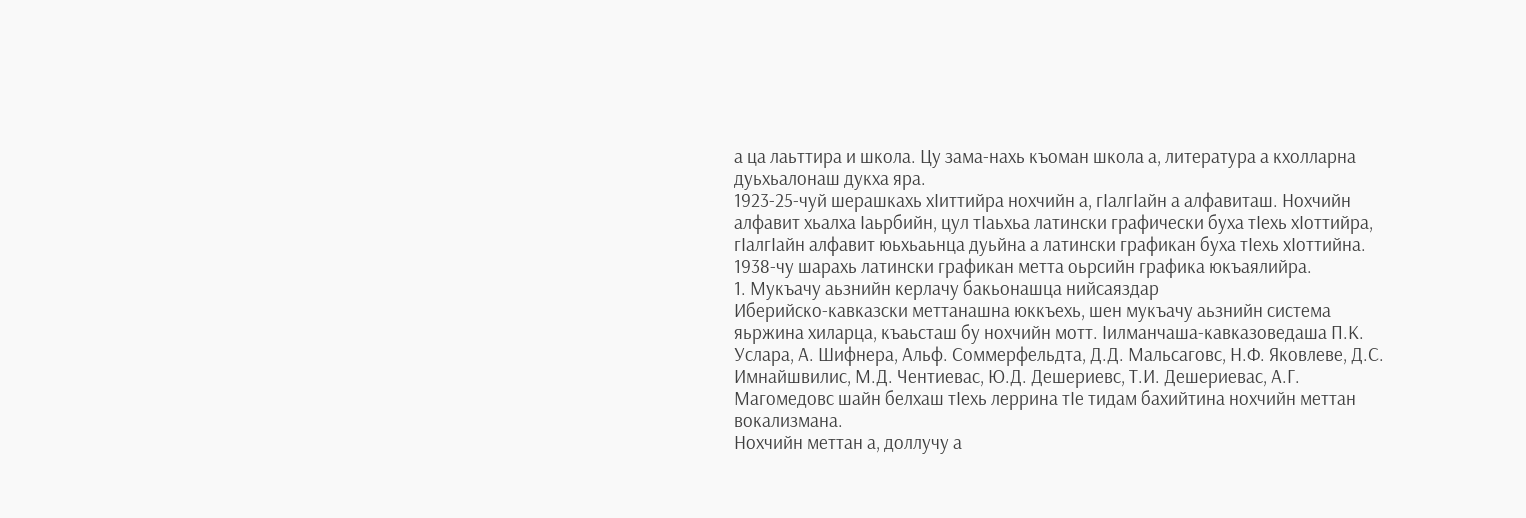а ца лаьттира и школа. Цу зама-нахь къоман школа а, литература а кхолларна дуьхьалонаш дукха яра.
1923-25-чуй шерашкахь хIиттийра нохчийн а, гIалгIайн а алфавиташ. Нохчийн алфавит хьалха Iаьрбийн, цул тIаьхьа латински графически буха тIехь хIоттийра, гIалгIайн алфавит юьхьаьнца дуьйна а латински графикан буха тIехь хIоттийна. 1938-чу шарахь латински графикан метта оьрсийн графика юкъаялийра.
1. Мукъачу аьзнийн керлачу бакьонашца нийсаяздар
Иберийско-кавказски меттанашна юккъехь, шен мукъачу аьзнийн система яьржина хиларца, къаьсташ бу нохчийн мотт. Iилманчаша-кавказоведаша П.К. Услара, А. Шифнера, Альф. Соммерфельдта, Д.Д. Мальсаговс, Н.Ф. Яковлеве, Д.С. Имнайшвилис, М.Д. Чентиевас, Ю.Д. Дешериевс, Т.И. Дешериевас, А.Г. Магомедовс шайн белхаш тIехь леррина тIе тидам бахийтина нохчийн меттан вокализмана.
Нохчийн меттан а, доллучу а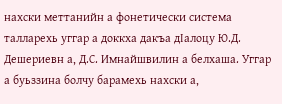нахски меттанийн а фонетически система талларехь уггар а доккха дакъа дIалоцу Ю.Д. Дешериевн а, Д.С. Имнайшвилин а белхаша. Уггар а буьззина болчу барамехь нахски а,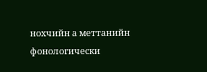нохчийн а меттанийн фонологически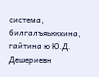система, билгалъяьккхина, гайтина ю Ю.Д. Дешериевн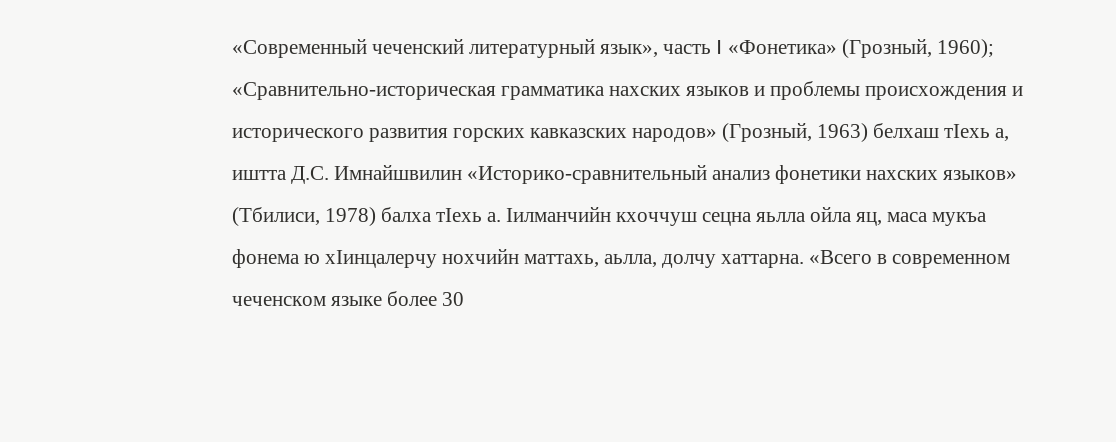«Современный чеченский литературный язык», часть I «Фонетика» (Грозный, 1960); «Сравнительно-историческая грамматика нахских языков и проблемы происхождения и исторического развития горских кавказских народов» (Грозный, 1963) белхаш тIехь а, иштта Д.С. Имнайшвилин «Историко-сравнительный анализ фонетики нахских языков» (Тбилиси, 1978) балха тIехь а. Iилманчийн кхоччуш сецна яьлла ойла яц, маса мукъа фонема ю хIинцалерчу нохчийн маттахь, аьлла, долчу хаттарна. «Всего в современном чеченском языке более 30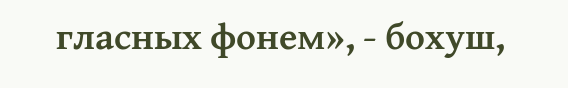гласных фонем», - бохуш,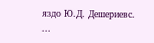яздо Ю.Д. Дешериевс.
...